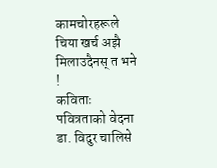कामचोरहरूले चिया खर्च अझै मिलाउदैनस् त भने !
कविताः पवित्रताको वेदना
डा. विदुर चालिसे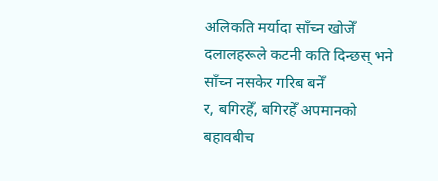अलिकति मर्यादा साँच्न खोजेँ
दलालहरूले कटनी कति दिन्छस् भने
साँच्न नसकेर गरिब बनेँ
र, बगिरहेँ, बगिरहेँ अपमानको बहावबीच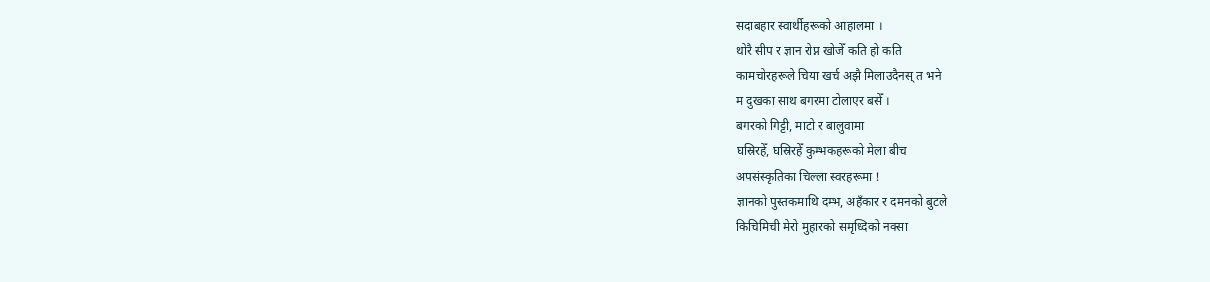सदाबहार स्वार्थीहरूको आहालमा ।
थोरै सीप र ज्ञान रोप्न खोजेँ कति हो कति
कामचोरहरूले चिया खर्च अझै मिलाउदैनस् त भने
म दुखका साथ बगरमा टोलाएर बसेँ ।
बगरको गिट्टी, माटो र बालुवामा
घस्रिरहेँ, घस्रिरहेँ कुम्भकहरूको मेला बीच
अपसंस्कृतिका चिल्ला स्वरहरूमा !
ज्ञानको पुस्तकमाथि दम्भ, अहँकार र दमनको बुटले
किचिमिची मेरो मुहारको समृध्दिको नक्सा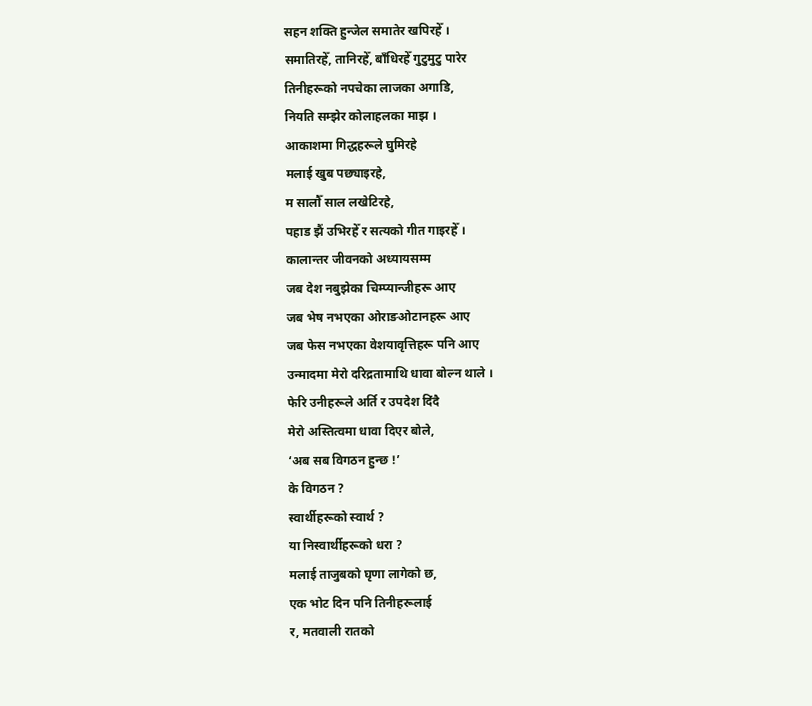सहन शक्ति हुन्जेल समातेर खपिरहेँ ।
समातिरहेँ, तानिरहेँ, बाँधिरहेँ गुटुमुटु पारेर
तिनीहरूको नपचेका लाजका अगाडि,
नियति सम्झेर कोलाहलका माझ ।
आकाशमा गिद्धहरूले घुमिरहे
मलाई खुब पछ्याइरहे,
म सालौँ साल लखेटिरहे,
पहाड झैं उभिरहेँ र सत्यको गीत गाइरहेँ ।
कालान्तर जीवनको अध्यायसम्म
जब देश नबुझेका चिम्प्यान्जीहरू आए
जब भेष नभएका ओराङओटानहरू आए
जब फेस नभएका वेशयावृत्तिहरू पनि आए
उन्मादमा मेरो दरिद्रतामाथि धावा बोल्न थाले ।
फेरि उनीहरूले अर्ति र उपदेश दिंदै
मेरो अस्तित्वमा धावा दिएर बोले,
‘अब सब विगठन हुन्छ !’
के विगठन ?
स्वार्थीहरूको स्वार्थ ?
या निस्वार्थीहरूको धरा ?
मलाई ताजुबको घृणा लागेको छ,
एक भोट दिन पनि तिनीहरूलाई
र, मतवाली रातको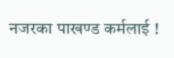नजरका पाखण्ड कर्मलाई !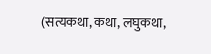(सत्यकथा, कथा, लघुकथा,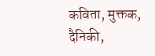कविता, मुक्तक, दैनिकी,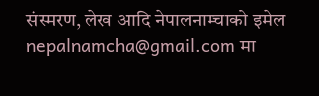संस्मरण, लेख आदि नेपालनाम्चाको इमेल nepalnamcha@gmail.com मा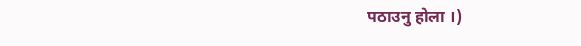पठाउनु होला ।)